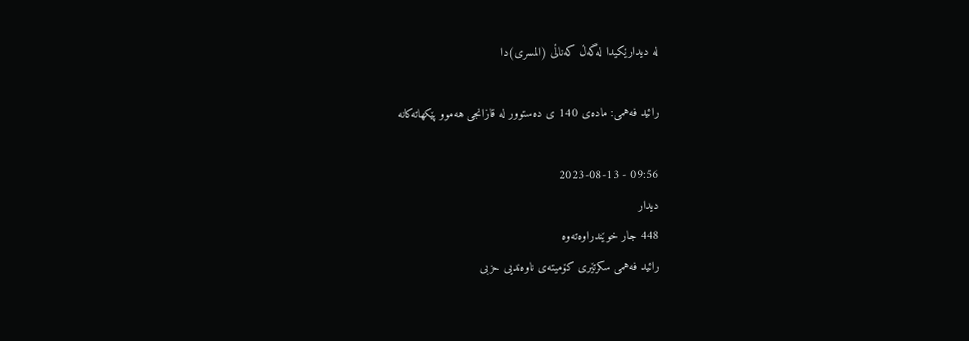لە دیدارێکیدا لەگەڵ کەناڵی (المسری)دا

رائید فه‌همی: مادەی 140 ی دەستوور له‌ قازانجی هه‌موو پێكهاته‌كانه‌

09:56 - 2023-08-13
دیدار
448 جار خوێندراوەتەوە
رائید فه‌همی سكرتێری کۆمیتەی ناوەندیی حزبی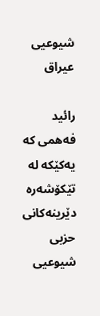شیوعیی عیراق

رائید فەهمی کە یەکێکە لە تێکۆشەرە دێرینەکانی حزبی شیوعیی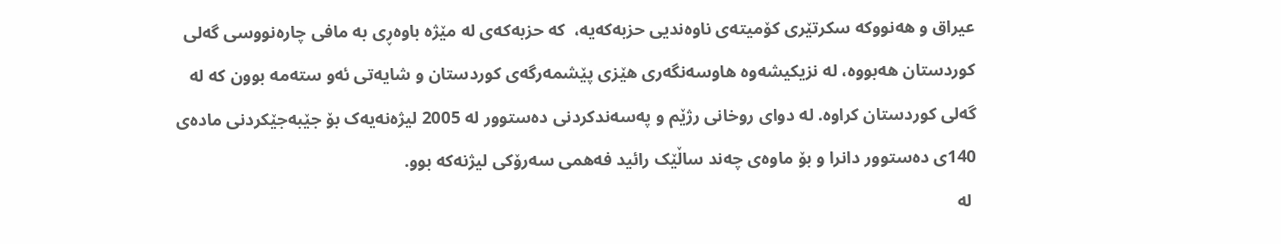عیراق و هەنووکە سکرتێری کۆمیتەی ناوەندیی حزبەکەیە،  کە حزبەکەی لە مێژە باوەڕی بە مافی چارەنووسی گەلی کوردستان هەبووە، لە نزیکیشەوە هاوسەنگەری هێزی پێشمەرگەی کوردستان و شایەتی ئەو ستەمە بوون کە لە گەلی کوردستان کراوە. لە دوای روخانی رژێم و پەسەندکردنی دەستوور لە 2005 لیژەنەیەک بۆ جێبەجێکردنی مادەی 140ی دەستوور دانرا و بۆ ماوەی چەند ساڵێک رائید فەهمی سەرۆکی لیژنەکە بوو.
 لە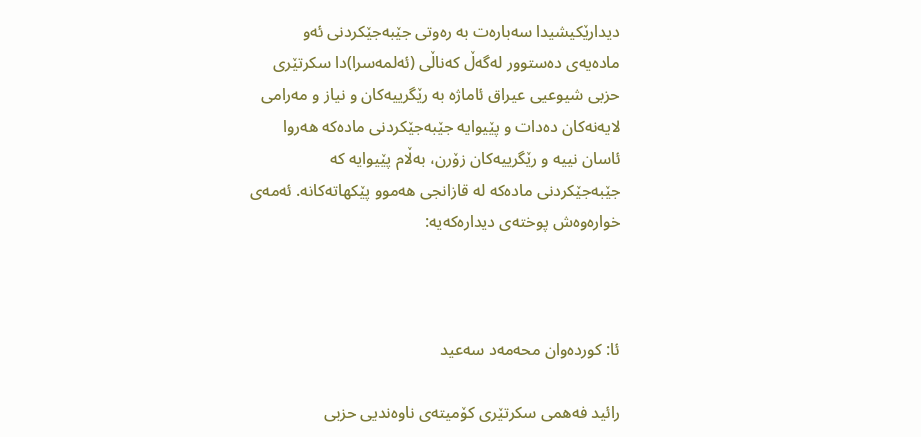دیدارێکیشیدا سەبارەت بە رەوتی جێبەجێکردنی ئەو مادەیەی دەستوور لەگەڵ کەناڵی (ئەلمەسرا)دا سکرتێری حزبی شیوعیی عیراق ئاماژە بە رێگرییەکان و نیاز و مەرامی لایەنەکان دەدات و پێیوایە جێبەجێکردنی مادەکە هەروا ئاسان نییە و رێگرییەکان زۆرن، بەڵام پێیوایە کە جێبەجێکردنی مادەکە لە قازانجی هەموو پێکهاتەکانە. ئەمەی خوارەوەش پوختەی دیدارەکەیە:



ئا: كورده‌وان محه‌مه‌د سه‌عید

رائید فه‌همی سكرتێری کۆمیتەی ناوەندیی حزبی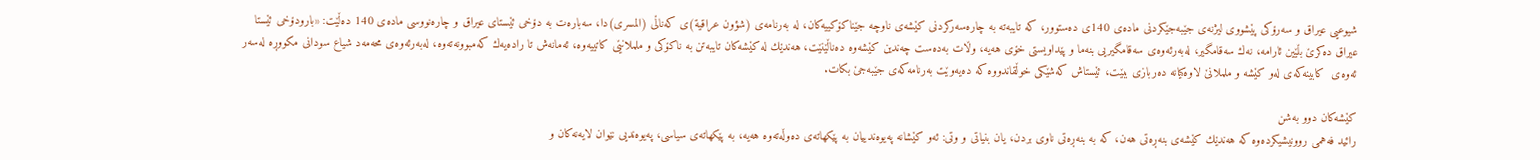شیوعیی عیراق و سه‌رۆكی پێشووی لیژنه‌ی جێبه‌جێكردنی ماده‌ی 140ی ده‌ستوور، كه‌ تایبه‌ته‌ به‌ چاره‌سه‌ركردنی كێشه‌ی ناوچه‌ جێناكۆكییه‌كان، له‌ به‌رنامه‌ی (شؤون عراقیة‌)ی كه‌ناڵی (المسری)دا، سه‌باره‌ت به‌ دۆخی ئێستای عیراق و چاره‌نووسی ماده‌ی 140 دەڵێت: «بارودۆخی ئێستا عیراق ده‌كرێ بڵێین ئارامه‌، نه‌ك سه‌قامگیر، له‌به‌رئه‌وه‌ی سه‌قامگیریی بنه‌ما و پێداویستی خۆی هه‌یه‌، وڵات به‌ده‌ست چه‌ندین كێشه‌وه‌ ده‌ناڵێنێت، هه‌ندێك له‌ كێشه‌كان تایبه‌تن به‌ ناكۆكی و ململانێی كاتییەوە، ئه‌مانه‌ش تا راده‌یه‌ك كه‌مبوونه‌ته‌وه‌، له‌به‌رئه‌وه‌ی محه‌مه‌د شیاع سودانی مكووڕه‌ له‌سه‌ر ئه‌وه‌ی  کابینەکەی له‌و كێشه‌ و ململانێ لاوه‌كیانە ده‌ربازی ببێت، ئێستاش كه‌شێكی خوڵقاندووه‌ كه‌ ده‌یه‌وێت به‌رنامه‌كه‌ی جێبه‌جێ بكات.

كێشه‌كان دوو به‌شن
رائید فەهمی روونیشیکردەوە کە هه‌ندێك كێشه‌ی بنه‌ڕه‌تی هه‌ن، کە بە بنه‌ڕه‌تی ناوی بردن، یان بنیاتی و وتی: ئەو کێشانە په‌یوه‌ندییان به‌ پێكهاته‌ی ده‌وڵه‌ته‌وه‌ هه‌یه‌، به‌ پێكهاته‌ی سیاسی، په‌یوه‌ندیی نێوان لایه‌نه‌كان‌ و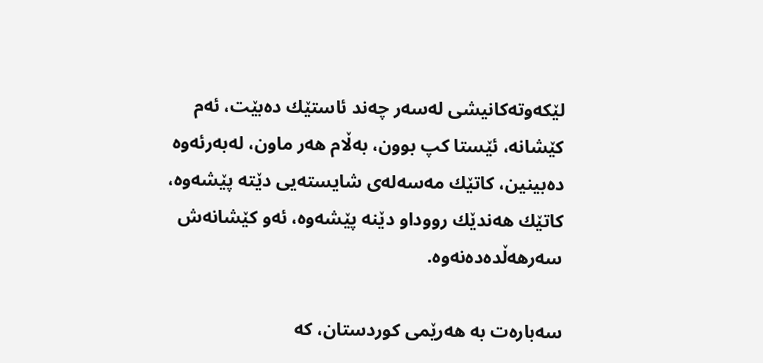لێكه‌وته‌كانیشی له‌سه‌ر چه‌ند ئاستێك ده‌بێت، ئه‌م كێشانه‌، ئێستا كپ بوون، به‌ڵام هه‌ر ماون، له‌به‌رئه‌وه‌ ده‌بینین، كاتێك مه‌سه‌له‌ی شایسته‌یی دێته‌ پێشه‌وه‌، كاتێك هه‌ندێك رووداو دێنه‌ پێشه‌وه‌، ئه‌و كێشانه‌ش سه‌رهه‌ڵده‌ده‌نه‌وه.

سه‌باره‌ت به‌ هه‌رێمی كوردستان، كه‌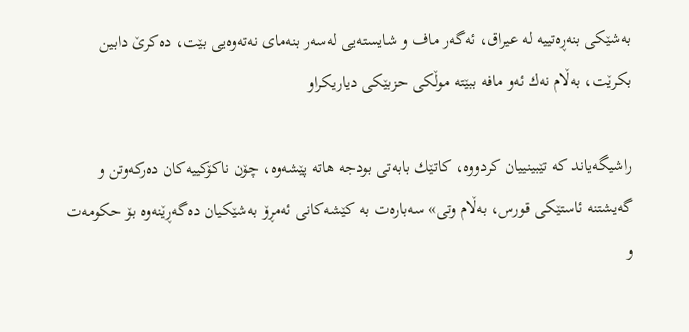به‌شێكی بنه‌ڕه‌تییه‌ له‌ عیراق، ئه‌گه‌ر ماف و شایسته‌یی له‌سه‌ر بنه‌مای نه‌ته‌وه‌یی بێت، ده‌كرێ دابین بكرێت، به‌ڵام نه‌ك ئه‌و مافه‌ ببێته‌ موڵكی حزبێكی دیاریكراو

راشیگەیاند کە تێبینییان كردووە، كاتێك بابه‌تی بودجه‌ هاته‌ پێشه‌وه‌، چۆن ناكۆكییه‌كان ده‌ركه‌وتن و گه‌یشتنه‌ ئاستێكی قورس، به‌ڵام وتی» سه‌باره‌ت به‌ كێشه‌كانی ئه‌مڕۆ به‌شێكیان ده‌گه‌ڕێنه‌وه‌ بۆ حكومه‌ت و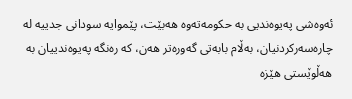ئه‌وه‌شی په‌یوه‌ندیی به‌ حكومه‌ته‌وه‌ هه‌بێت، پێموایه‌ سودانی جدییه‌ له‌ چاره‌سه‌ركردنیان، به‌ڵام بابه‌تی گه‌وره‌تر هه‌ن، كه‌ ره‌نگه‌ په‌یوه‌ندییان به‌ هه‌ڵوێستی هێزه‌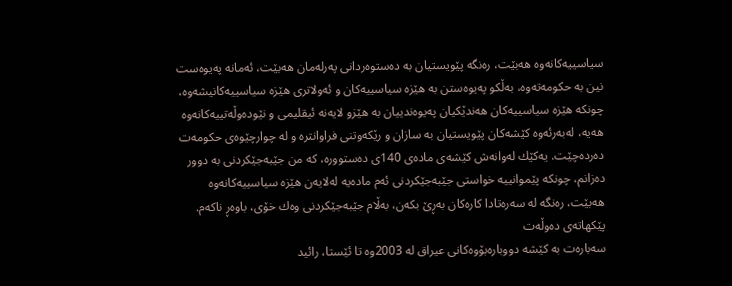سیاسییه‌كانه‌وه‌ هه‌بێت، ره‌نگه‌ پێویستیان به‌ ده‌ستوه‌ردانی په‌رله‌مان هه‌بێت، ئه‌مانه‌ په‌یوه‌ست نین به‌ حكومه‌ته‌وه‌، به‌ڵكو په‌یوه‌ستن به‌ هێزه‌ سیاسییه‌كان و ئه‌ولاتری هێزه‌ سیاسییه‌كانیشه‌وه‌، چونكه‌ هێزه‌ سیاسییه‌كان هه‌ندێكیان په‌یوه‌ندییان بە هێزو لایه‌نه‌ ئیقلیمی و نێوده‌وڵه‌تییه‌كانه‌وه‌ هه‌یه‌، له‌به‌رئه‌وه‌ كێشه‌كان پێویستیان به‌ سازان و رێكه‌وتنی فراوانترە‌ و له‌ چوارچێوه‌ی حكومه‌ت ده‌رده‌چێت. یه‌كێك له‌وانه‌ش كێشه‌ی ماده‌ی 140ی ده‌ستووره‌، كه‌ من جێبه‌جێكردنی به‌ دوور ده‌زانم، چونكه‌ پێموانییه‌ خواستی جێبه‌جێكردنی ئه‌م ماده‌یه‌ له‌لایه‌ن هێزه‌ سیاسییه‌كانه‌وه‌ هه‌بێت، ره‌نگه‌ له‌ سه‌ره‌تادا كاره‌كان به‌ڕێ بكه‌ن، به‌ڵام جێبه‌جێكردنی وه‌ك خۆی، باوه‌ڕ ناكه‌م.
پێكهاته‌ی ده‌وڵه‌ت
سه‌باره‌ت به‌ كێشه‌ دووباره‌بۆ‌وه‌كانی عیراق له‌ 2003وه‌ تا ئێستا، رائید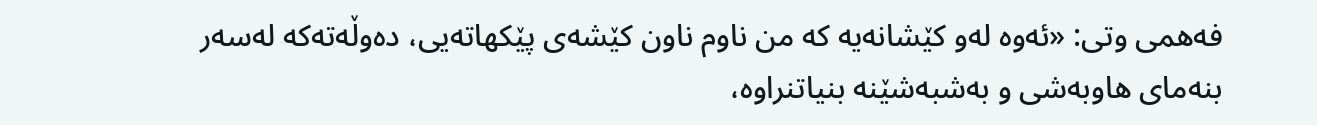فه‌همی وتی: «ئه‌وه‌ له‌و كێشانه‌یه‌ كه‌ من ناوم ناون كێشه‌ی پێكهاته‌یی، ده‌وڵه‌ته‌كه‌ له‌سه‌ر بنه‌مای هاوبه‌شی و به‌شبه‌شێنه‌ بنیاتنراوه‌،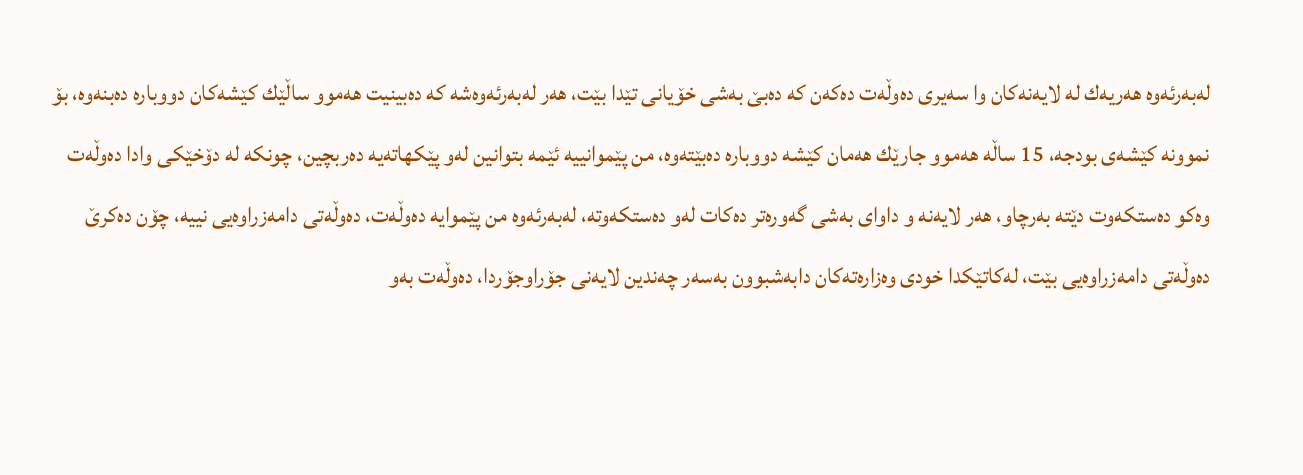له‌به‌رئه‌وه‌ هه‌ریه‌ك له‌ لایه‌نه‌كان وا سه‌یری ده‌وڵه‌ت ده‌كه‌ن كه‌ ده‌بێ به‌شی خۆیانی تێدا بێت، هه‌ر له‌به‌رئه‌وه‌شه‌ كه‌ ده‌بینیت هه‌موو ساڵێك كێشه‌كان دووباره‌ ده‌بنه‌وه‌، بۆ نموونه‌ كێشه‌ی بودجه‌، 15 ساڵه‌ هه‌موو جارێك هه‌مان كێشه‌ دووباره‌ ده‌بێته‌وه‌، من پێموانییه‌ ئێمه‌ بتوانین له‌و پێكهاته‌یه‌ ده‌ربچین، چونكه‌ له‌ دۆخێكی وادا ده‌وڵه‌ت وه‌كو ده‌ستكه‌وت دێته‌ به‌رچاو، هه‌ر لایه‌نه‌ و داوای به‌شی گه‌وره‌تر ده‌كات له‌و ده‌ستكه‌وته‌، له‌به‌رئه‌وه‌ من پێموایه‌ ده‌وڵه‌ت، ده‌وڵه‌تی دامه‌زراوه‌یی نییه‌، چۆن ده‌كرێ ده‌وڵه‌تی دامه‌زراوه‌یی بێت، له‌كاتێكدا خودی وه‌زاره‌ته‌كان دابه‌شبوون به‌سه‌ر چه‌ندین لایه‌نی جۆراوجۆردا، ده‌وڵه‌ت به‌و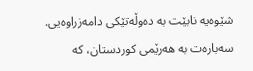شێوه‌یه‌ نابێت به‌ ده‌وڵه‌تێكی دامه‌زراوه‌یی.
سه‌باره‌ت به‌ هه‌رێمی كوردستان، كه‌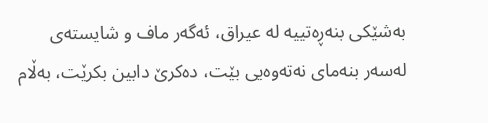به‌شێكی بنه‌ڕه‌تییه‌ له‌ عیراق، ئه‌گه‌ر ماف و شایسته‌ی له‌سه‌ر بنه‌مای نه‌ته‌وه‌یی بێت، ده‌كرێ دابین بكرێت، به‌ڵام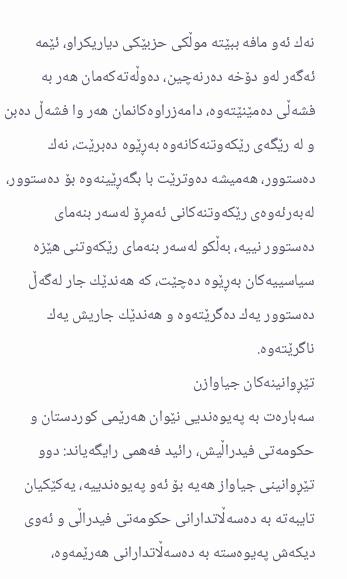نه‌ك ئه‌و مافه‌ ببێته‌ موڵكی حزبێكی دیاریكراو، ئێمه‌ ئه‌گه‌ر له‌و دۆخه‌ ده‌رنه‌چین، ده‌وڵه‌ته‌كه‌مان هه‌ر به‌ فشه‌ڵی ده‌مێنێته‌وه‌، دامه‌زراوه‌كانمان هه‌ر وا فشه‌ڵ ده‌بن و له‌ رێگه‌ی رێكه‌وتنه‌كانه‌وه‌ به‌ڕێوه‌ ده‌برێت، نه‌ك ده‌ستوور، هه‌میشه‌ ده‌وترێت با بگه‌ڕێینه‌وه‌ بۆ ده‌ستوور، له‌به‌رئه‌وه‌ی رێكه‌وتنه‌كانی ئه‌مڕۆ له‌سه‌ر بنه‌مای ده‌ستوور نییه‌، به‌ڵكو له‌سه‌ر بنه‌مای رێكه‌وتنی هێزه‌ سیاسییه‌كان به‌ڕێوه‌ ده‌چێت، كه‌ هه‌ندێك جار له‌گه‌ڵ ده‌ستوور یه‌ك ده‌گرێته‌وه‌ و هه‌ندێك جاریش یه‌ك ناگرێته‌وه‌.
تێڕوانینه‌كان جیاوازن
سه‌باره‌ت به‌ په‌یوه‌ندیی نێوان هه‌رێمی كوردستان و حكومه‌تی فیدراڵیش، رائید فه‌همی رایگه‌یاند: دوو تێڕوانینی جیاواز هه‌یه‌ بۆ ئه‌و په‌یوه‌ندییه‌، یه‌كێكیان تایبه‌ته‌ به‌ ده‌سه‌ڵاتدارانی حكومه‌تی فیدراڵی و ئه‌وی دیكه‌ش په‌یوه‌سته‌ به‌ ده‌سه‌ڵاتدارانی هه‌رێمه‌وه‌،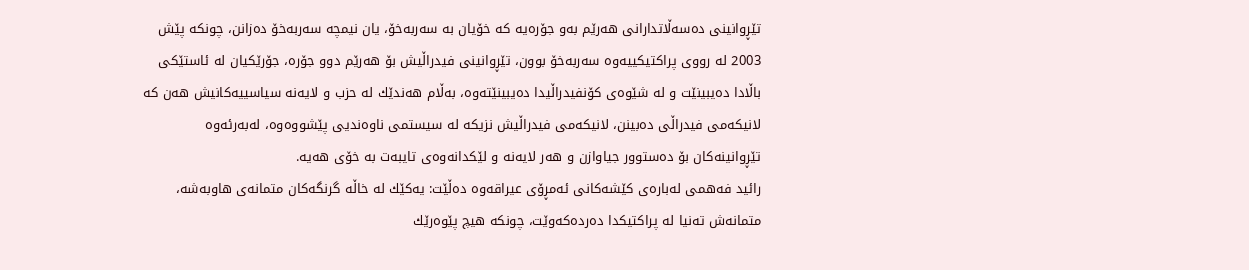تێڕوانینی ده‌سه‌ڵاتدارانی هه‌رێم به‌و جۆره‌یه‌ كه‌ خۆیان به‌ سه‌ربه‌خۆ، یان نیمچه‌ سه‌ربه‌خۆ ده‌زانن، چونكه‌ پێش 2003 له‌ رووی پراكتیكییه‌وه‌ سه‌ربه‌خۆ بوون، تێڕوانینی فیدراڵیش بۆ هه‌رێم دوو جۆره‌، جۆرێكیان له‌ ئاستێكی باڵادا ده‌یبینێت و له‌ شێوه‌ی كۆنفیدراڵیدا ده‌یبینێته‌وه‌، به‌ڵام هه‌ندێك له‌ حزب و لایه‌نه‌ سیاسییه‌كانیش هه‌ن كه‌ لانیكه‌می فیدراڵی ده‌بینن، لانیكه‌می فیدراڵیش نزیكه‌ له‌ سیستمی ناوه‌ندیی پێشووەوە، له‌به‌رئه‌وه‌ تێڕوانینه‌كان بۆ ده‌ستوور جیاوازن و هه‌ر لایه‌نه‌ و لێكدانه‌وه‌ی تایبه‌ت به‌ خۆی هه‌یه‌.
رائید فه‌همی له‌باره‌ی كێشه‌كانی ئه‌مڕۆی عیراقه‌وه‌ ده‌ڵێت: یه‌كێك له‌ خاڵه‌ گرنگه‌كان متمانه‌ی هاوبه‌شه‌، متمانه‌ش ته‌نیا له‌ پراكتیكدا ده‌رده‌كه‌وێت، چونكه‌ هیچ پێوه‌رێك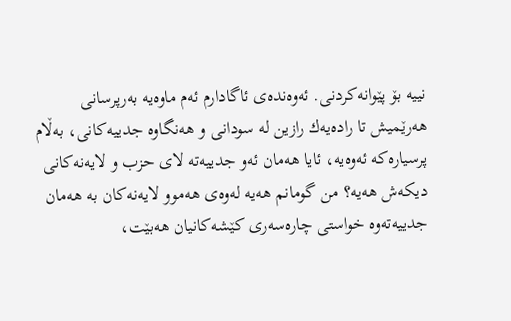نییه‌ بۆ پێوانه‌كردنی. ئه‌وه‌نده‌ی ئاگادارم ئه‌م ماوه‌یه‌ به‌رپرسانی هه‌رێمیش تا راده‌یه‌ك رازین له‌ سودانی و هه‌نگاوه‌ جدییه‌كانی، به‌ڵام پرسیاره‌كه‌ ئه‌وه‌یه‌، ئایا هه‌مان ئه‌و جدییه‌ته‌ لای حزب و لایه‌نه‌كانی دیكه‌ش هه‌یه‌؟ من گومانم هه‌یه‌ له‌وه‌ی هه‌موو لایه‌نه‌كان به‌ هه‌مان جدییه‌ته‌وه‌ خواستی چاره‌سه‌ری كێشه‌كانیان هه‌بێت،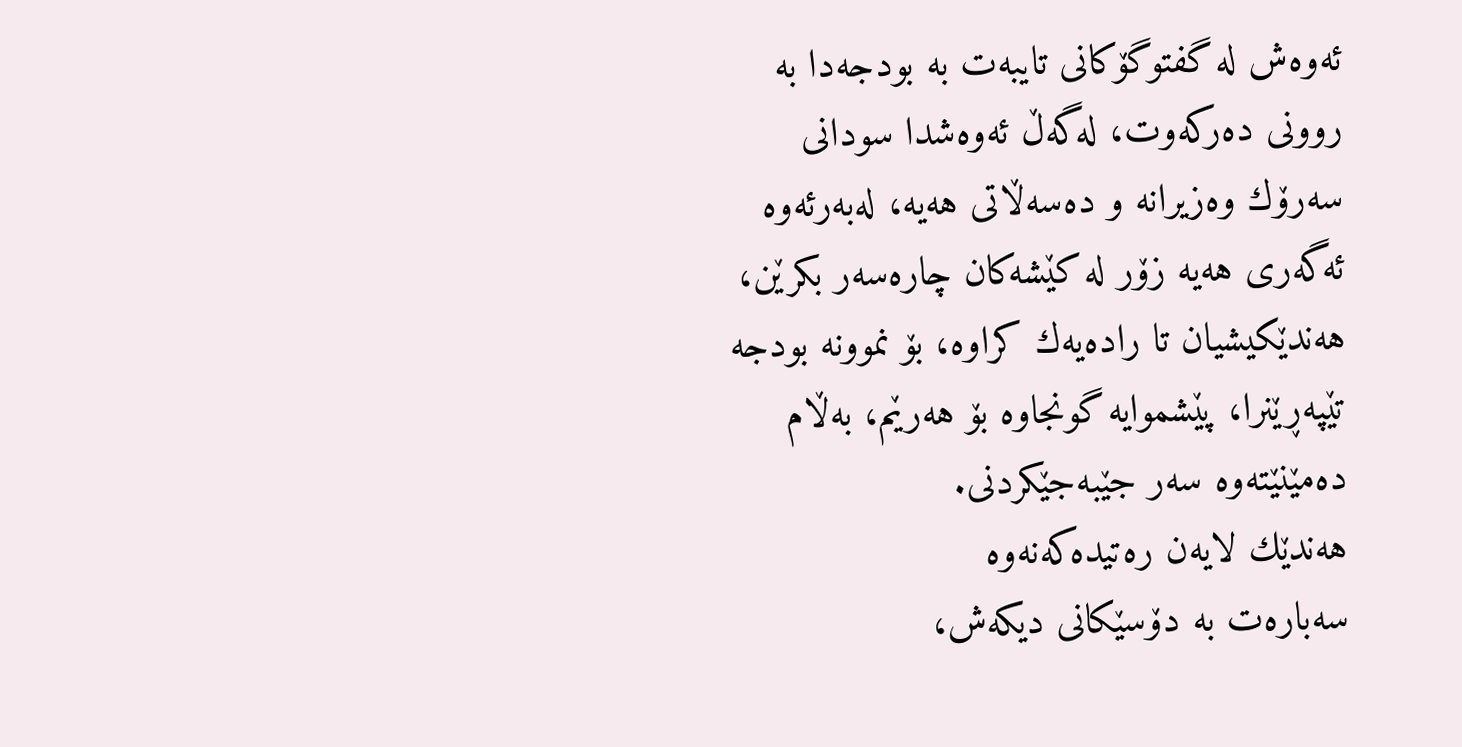ئه‌وه‌ش له‌ گفتوگۆكانی تایبه‌ت به‌ بودجه‌دا به‌ روونی ده‌ركه‌وت، له‌گه‌ڵ ئه‌وه‌شدا سودانی سه‌رۆك وه‌زیرانه‌ و ده‌سه‌ڵاتی هه‌یه‌، له‌به‌رئه‌وه‌ ئه‌گه‌ری هه‌یه‌ زۆر له‌ كێشه‌كان چاره‌سه‌ر بكرێن، هه‌ندێكیشیان تا راده‌یه‌ك كراوه‌، بۆ نموونه‌ بودجه‌ تێپه‌ڕێنرا، پێشموایه‌ گونجاوه‌ بۆ هه‌رێم، به‌ڵام ده‌مێنێته‌وه‌ سه‌ر جێبه‌جێكردنی.
هه‌ندێك لایه‌ن ره‌تیده‌كه‌نه‌وه‌
سه‌باره‌ت به‌ دۆسێكانی دیكه‌ش،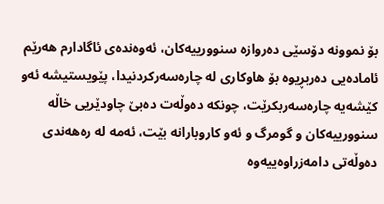بۆ نموونه‌ دۆسێی ده‌روازه‌ سنوورییه‌كان، ئه‌وه‌نده‌ی ئاگادارم هه‌رێم ئاماده‌یی ده‌ربڕیوه‌ بۆ هاوكاری له‌ چاره‌سه‌ركردنیدا، پێویستیشه‌ ئه‌و كێشه‌یه‌ چاره‌سه‌ربكرێت، چونكه‌ ده‌وڵه‌ت ده‌بێ چاودێریی خاڵه‌ سنوورییه‌كان و گومرگ و ئه‌و كاروبارانه‌ بێت، ئه‌مه‌ له‌ ره‌هه‌ندی ده‌وڵه‌تی دامه‌زراوه‌ییه‌وه‌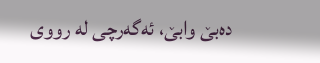ده‌بێ وابێ، ئه‌گه‌رچی له‌ رووی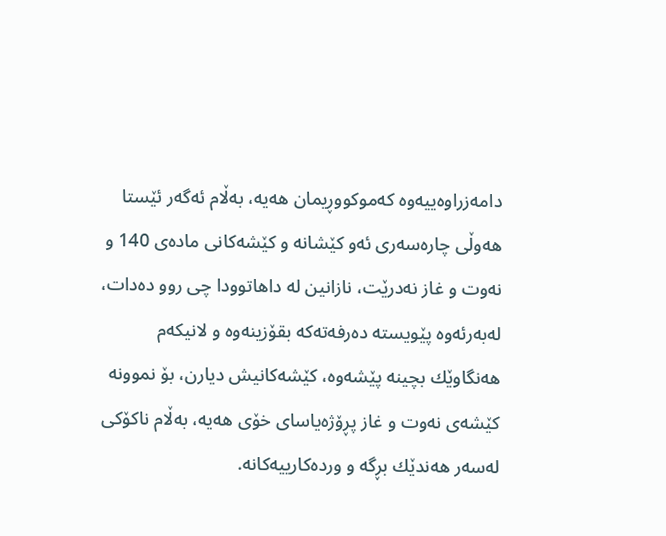دامه‌زراوه‌ییه‌وه‌ كه‌موكووڕیمان هه‌یه‌، به‌ڵام ئه‌گه‌ر ئێستا هه‌وڵی چاره‌سه‌ری ئه‌و كێشانه‌ و كێشه‌كانی ماده‌ی 140 و نه‌وت و غاز نه‌درێت، نازانین له‌ داهاتوودا چی روو ده‌دات، له‌به‌رئه‌وه‌ پێویسته‌ ده‌رفه‌ته‌كه‌ بقۆزینه‌وه‌ و لانیكه‌م هه‌نگاوێك بچینه‌ پێشه‌وه‌، كێشه‌كانیش دیارن، بۆ نموونه‌ كێشه‌ی نه‌وت و غاز پڕۆژەیاسای خۆی هه‌یه‌، به‌ڵام ناكۆكی له‌سه‌ر هه‌ندێك بڕگه‌ و ورده‌كارییه‌كانه‌.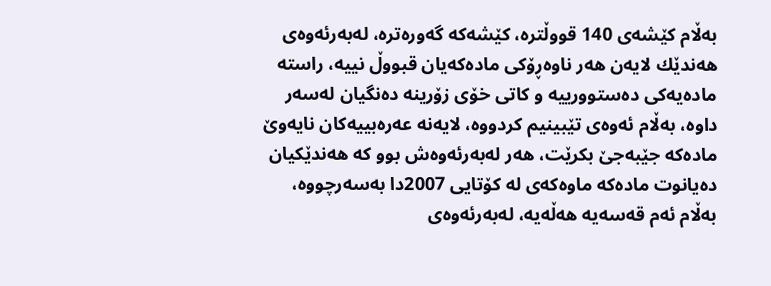به‌ڵام كێشه‌ی 140 قووڵتره‌، كێشه‌كه‌ گه‌وره‌تره‌، له‌به‌رئه‌وه‌ی هه‌ندێك لایه‌ن هه‌ر ناوه‌ڕۆكی ماده‌كه‌یان قبووڵ نییه‌، راسته‌ ماده‌یه‌كی ده‌ستوورییه‌ و كاتی خۆی زۆرینه‌ ده‌نگیان له‌سه‌ر داوه‌، به‌ڵام ئه‌وه‌ی تێبینیم كردووه‌، لایه‌نه‌ عه‌ره‌بییه‌كان نایه‌وێ ماده‌كه‌ جێبه‌جێ بكرێت، هه‌ر له‌به‌رئه‌وه‌ش بوو كه‌ هه‌ندێكیان ده‌یانوت ماده‌كه‌ ماوه‌كه‌ی له‌ كۆتایی 2007دا به‌سه‌رچووه‌، به‌ڵام ئه‌م قه‌سه‌یه‌ هه‌ڵه‌یه‌، له‌به‌رئه‌وه‌ی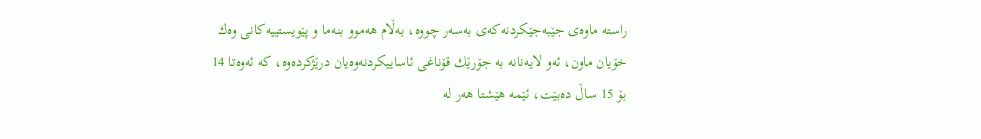راسته‌ ماوه‌ی جێبه‌جێكردنه‌كه‌ی به‌سه‌ر چووه‌، به‌ڵام هه‌موو بنه‌ما و پێویستییه‌كانی وه‌ك خۆیان ماون، ئه‌و لایه‌نانه‌ به‌ جۆرێك قۆناغی ئاساییكردنه‌وه‌یان درێژكرده‌وه‌، كه‌ ئه‌وه‌تا 14 بۆ 15 ساڵ ده‌بێت، ئێمه‌ هێشتا هه‌ر له‌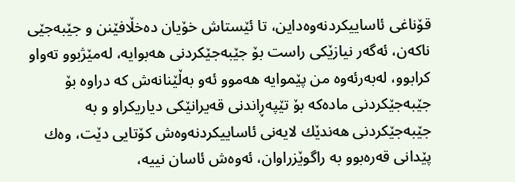قۆناغی ئاساییكردنه‌وه‌داین، تا ئێستاش خۆیان ده‌خڵافێنن و جێبه‌جێی ناكه‌ن، ئه‌گه‌ر نیازێكی راست بۆ جێبه‌جێكردنی هه‌بوایه‌، له‌مێژبوو ته‌واو كرابوو، له‌به‌رئه‌وه‌ من پێموایه‌ هه‌موو ئەو به‌ڵێنانه‌ش كه‌ دراوه‌ بۆ جێبه‌جێكردنی ماده‌كه‌ بۆ تێپه‌ڕاندنی قه‌یرانێكی دیاریكراو و به‌ جێبه‌جێكردنی هه‌ندێك لایه‌نی ئاساییكردنه‌وه‌ش كۆتایی دێت، وه‌ك پێدانی قه‌ره‌بوو به‌ راگوێزراوان، ئه‌وه‌ش ئاسان نییه‌،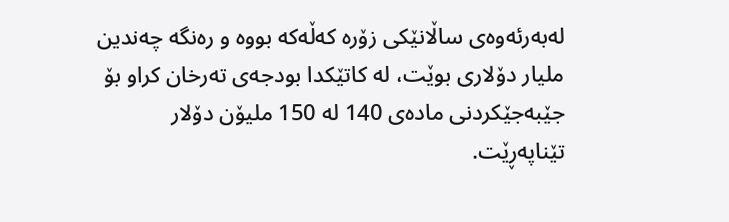له‌به‌رئه‌وه‌ی ساڵانێكی زۆره‌ كه‌ڵه‌كه‌ بووه‌ و ره‌نگه‌ چه‌ندین ملیار دۆلاری بوێت، له‌ كاتێكدا بودجه‌ی ته‌رخان كراو بۆ جێبه‌جێكردنی ماده‌ی 140 له‌ 150 ملیۆن دۆلار تێناپه‌ڕێت.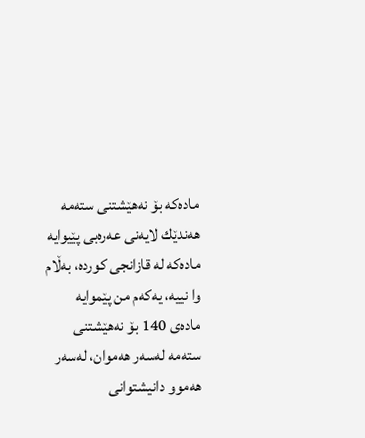ماده‌كه‌ بۆ نه‌هێشتنی سته‌مه‌
هه‌ندێك لایه‌نی عه‌ره‌بی پێیوایه‌ ماده‌كه‌ له‌ قازانجی كورده‌، به‌ڵام وا نییه‌، یه‌كه‌م من پێموایه‌ ماده‌ی 140 بۆ نه‌هێشتنی سته‌مه‌ له‌سه‌ر هه‌موان، له‌سه‌ر هه‌موو دانیشتوانی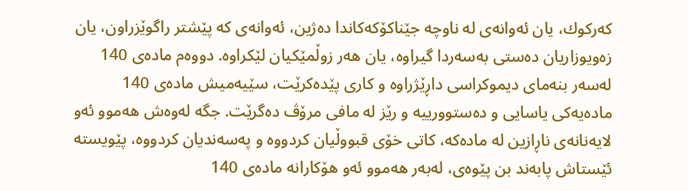كه‌ركوك، یان ئه‌وانه‌ی له‌ ناوچه‌ جێناكۆكه‌كاندا ده‌ژین، ئه‌وانه‌ی كه‌ پێشتر راگوێزراون، یان زه‌ویوزاریان ده‌ستی به‌سه‌ردا گیراوه‌، یان هه‌ر زوڵمێكیان لێكراوه‌. دووه‌م ماده‌ی 140 له‌سه‌ر بنه‌مای دیموكراسی داڕێژراوه‌ و كاری پێده‌كرێت، سێیه‌میش ماده‌ی 140 ماده‌یه‌كی یاسایی و ده‌ستوورییه‌ و رێز له‌ مافی مرۆڤ ده‌گرێت. جگه‌ له‌وه‌ش هه‌موو ئه‌و لایه‌نانه‌ی ناڕازین له‌ ماده‌كه‌، كاتی خۆی قبووڵیان كردووه‌ و په‌سه‌ندیان كردووه‌، پێویسته‌ ئێستاش پابه‌ند بن پێوه‌ی، له‌به‌ر هه‌موو ئه‌و هۆكارانە ماده‌ی 140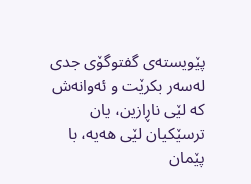پێویسته‌ی گفتوگۆی جدی له‌سه‌ر بكرێت و ئه‌وانه‌ش كه‌ لێی ناڕازین، یان ترسێكیان لێی هه‌یه‌، با پێمان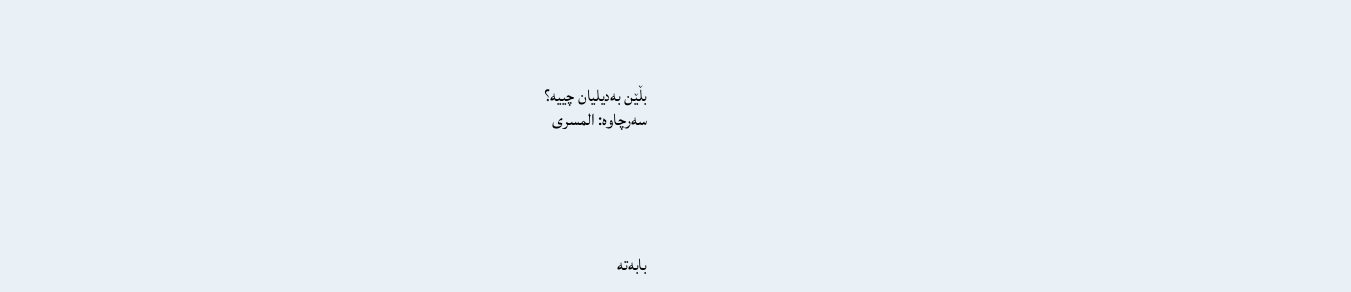بڵێن به‌دیلیان چییه‌؟
سه‌رچاوه‌: المسری





بابەتە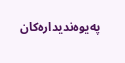پەیوەندیدارەکان